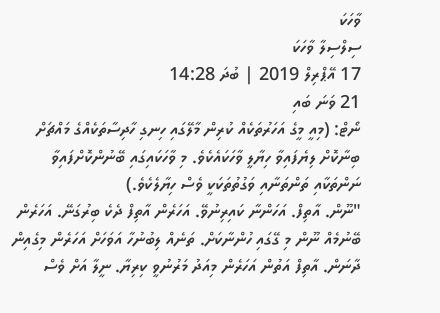ވާހަކަ
ސިލްސިލާ ވާހަކަ
17 އޭޕްރިލް 2019 | ބުދަ 14:28
21 ވަނަ ބައި
ނޯޓް: (މިއީ މީގެ އަހަރުތަކެއް ކުރިން މާލޭގައި ހިނގި ހާދިސާތަކެއްގެ މައްޗަށް ބިނާކޮށް ލިޔެފައިވާ ހިޔާލީ ވާހަކައެކެވެ. މި ވާހަކައިގައި ބޭނުންކޮށްފައިވާ ނަންތަކާއި ތަންތަނާއި ވަގުތުތަކަކީ ވެސް ހިޔާލެކެވެ.)
"ނޫން. އާތިފް. އަހަންނާ ކައިރިނުވޭ. އަހަރެން އާތިފް ދެކެ ބިރުގަނޭ. އަހަރެން ބޭނުމެއް ނޫން މި ގޭގައި ހުންނާކަށް. ތަނެއް ލިބުނުހާ އަވަހަށް އަހަރެން މިގެއިން ދާނަން. އާތިފް އަތުން އަހަރެން މިއަދު މަރުނުވީ ކިރިޔާ. ނީލާ އަށް ވެސް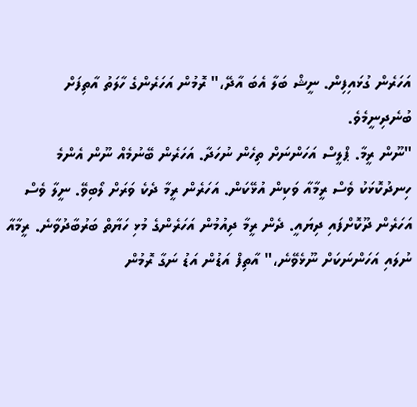އަހަރެން ގުޅައިފިން. ނީޝް ބަލާ އެބަ އާދޭ،" ރޮމުން އަހަރެންގެ ހާލަތު އާތިފަށް ބުނެދިނީމެވެ.
"ނޫން ރީމާ. ޕްލީސް އަހަންނަށް ތިހެން ނުހަދާ. އަހަރެން ބޭނުމެއް ނޫން އެންމެ ހިނދުކޮޅަކު ވެސް ރީމާއާ ވަކިން އުޅޭކަން. އަހަރެން ރީމާ ދެކެ ވަރަށް ލޯބިވޭ. ނީލާ ވެސް އަހަރެން ދޫކޮށްފައި ދިޔައީ. ދެން ރީމާ ދިއުމުން އަހަރެންގެ މުޅި ހަޔާތް ބަރުބާދުވާނެ. ރީމާއާ ނުލައި އަހަންނަކަށް ނޫޅެވޭނެ،" އާތިފް އަޑުން އަޑު ނަގާ ރޮމުން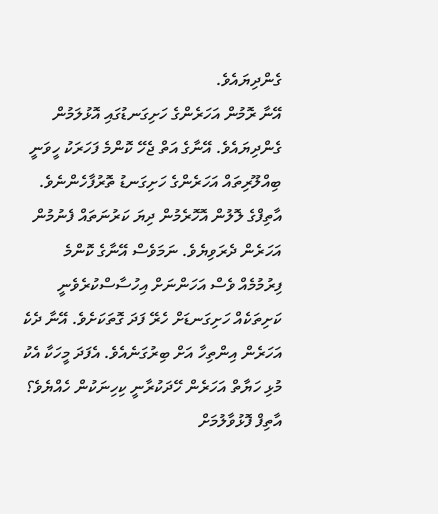ގެންދިޔައެވެ.
އޭނާ ރޮމުން އަހަރެންގެ ހަށިގަނޑުގައި އޮޅުލަމުން ގެންދިޔައެވެ. އޭނާގެ އަތް ޖެހޭ ކޮންމެ ފަހަރަކު ހީވަނީ ބިއްލޫރިތައް އަހަރެންގެ ހަށިގަނޑު ތޮރުފާހެންނެވެ.
އާތިފްގެ ލޮލުން އޮހޮރެމުން ދިޔަ ކަރުނަތައް ފެނުމުން އަހަރެން ދެރަވިޔެވެ. ނަމަވެސް އޭނާގެ ކޮންމެ ފިރުމުމެއް ވެސް އަހަންނަށް އިހުސާސްކުރެވެނީ ކަށިތަކެއް ހަށިގަނޑަށް ހެރޭ ފަދަ ގޮތަކަށެވެ. އޭނާ ދެކެ އަހަރެން އިންތިހާ އަށް ބިރުގަނެއެވެ. އެފަދަ މީހަކާ އެކު މުޅި ހަޔާތް އަހަރެން ހޭދަކުރާނީ ކިހިނަކުން ހެއްޔެވެ؟ އާތިފް ފޮޅުވާލުމަށް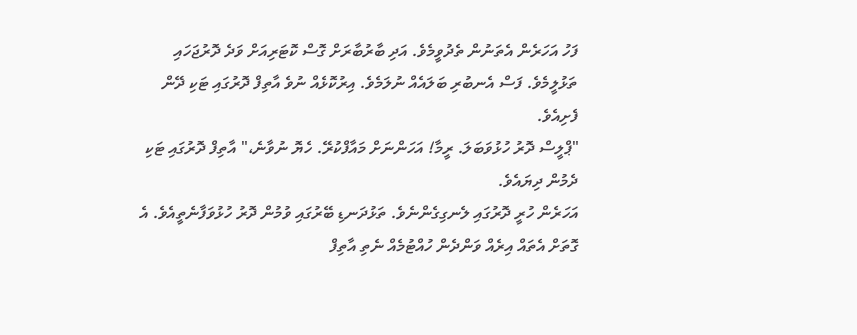ފަހު އަހަރެން އެތަނުން ތެދުވީމެވެ. އަދި ބާރުބާރަށް ގޮސް ކޮޓަރިއަށް ވަދެ ދޮރުޖަހައި ތަޅުލީމެވެ. ފަސް އެނބުރި ބަލައެއް ނުލަމެވެ. އިރުކޮޅެއް ނުވެ އާތިފް ދޮރުގައި ޓަކި ދޭން ފެށިއެވެ.
"ޕްލީސް ދޮރު ހުޅުވަބަލަ. ރީމާ! އަހަންނަށް މައާފްކުރޭ. ހެޔޮ ނުވާނެ،" އާތިފް ދޮރުގައި ޓަކި ދެމުން ދިޔައެވެ.
އަހަރެން ހުރީ ދޮރުގައި ލެނގިގެންނެވެ. ތަޅުދަނޑި ބޭރުގައި ވުމުން ދޮރު ހުޅުވަފާނެތީއެވެ. އެ ގޮތަށް އެތައް އިރެއް ވަންދެން ހުއްޓުމެއް ނެތި އާތިފް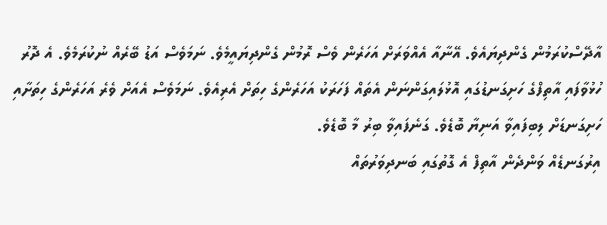އާދޭސްކުރަމުން ގެންދިޔައެވެ. އޭނާއާ އެއްވަރަށް އަހަރެން ވެސް ރޮމުން ގެންދިޔައީމެވެ. ނަމަވެސް އަޑު ބޭރެއް ނުކުރަމެވެ. އެ ދޮރު ހުޅުވާފައި އާތިފްގެ ހަށިގަނޑުގައި އޮޅުލައިގަންނަން އެތައް ފަހަރަކު އަހަރެންގެ ހިތަށް އެރިއެވެ. ނަމަވެސް އެއަށް ވެރެ އަހަރެންގެ ހިތަށާއި ހަށިގަނޑަށް ލިބިފައިވާ އަނިޔާ ބޮޑެވެ. ގަނެފައިވާ ބިރު މާ ބޮޑެވެ.
އިރުގަނޑެއް ވަންދެން އާތިފް އެ ގޮތުގައި ބަނދިވަރުތައް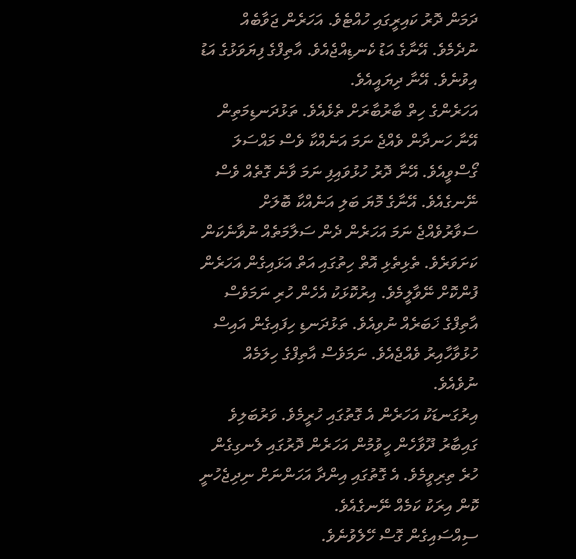ދަމަން ދޮރު ކައިރީގައި ހުއްޓެވެ. އަހަރެން ޖަވާބެއް ނުދެމެވެ. އޭނާގެ އަޑު ކެނޑިއްޖެއެވެ. އާތިފްގެ ފިޔަވަޅުގެ އަޑު އިވުނެވެ. އޭނާ ދިޔައީއެވެ.
އަހަރެންގެ ހިތް ބާރުބާރަށް ތެޅެއެވެ. ތަޅުދަނޑިމަތިން އޭނާ ހަނދާން ވެއްޖެ ނަމަ އަނެއްކާ ވެސް މައްސަލަ ގޯސްވީއެވެ. އޭނާ ދޮރު ހުޅުވައިފި ނަމަ ވާނެ ގޮތެއް ވެސް ނޭނގެއެވެ. އޭނާގެ މޮޔަ ބަލި އަނެއްކާ ބޮލަށް ސަވާރުވެއްޖެ ނަމަ އަހަރެން ދެން ސަލާމަތެއް ނުވާނެކަން ކަށަވަރެވެ. ތެޅިތެޅި އޮތް ހިތުގައި އަތް އަޅައިގެން އަހަރެން ފުންކޮށް ނޭވާލީމެވެ. އިރުކޮޅަކު އެހެން ހުރި ނަމަވެސް އާތިފްގެ ޚަބަރެއް ނުވިއެވެ. ތަޅުދަނޑި ހިފައިގެން އައިސް ހުޅުވާހާއިރު ވެއްޖެއެވެ. ނަމަވެސް އާތިފްގެ ހިލަމެއް ނުވެއެވެ.
އިރުގަނޑަކު އަހަރެން އެ ގޮތުގައި ހުރީމެވެ. ވަރުބަލިވެ ގައިބާރު ދޫވާހެން ހީވުމުން އަހަރެން ދޮރުގައި ލެނގިގެން ހުރެ ތިރިވީމެވެ. އެ ގޮތުގައި އިންދާ އަހަންނަށް ނިދިޖެހުނީ ކޮން އިރަކު ކަމެއް ނޭނގެއެވެ.
ސިއްސައިގެން ގޮސް ހޭލެވުނެވެ.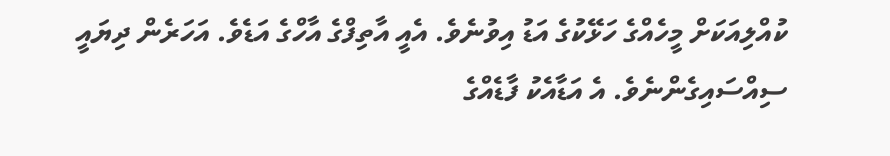ކުއްލިއަކަށް މީހެއްގެ ހަޅޭކުގެ އަޑު އިވުނެވެ. އެއީ އާތިފްގެ އާހްގެ އަޑެވެ. އަހަރެން ދިޔައީ ސިއްސައިގެންނެވެ. އެ އަޑާއެކު ފާޑެއްގެ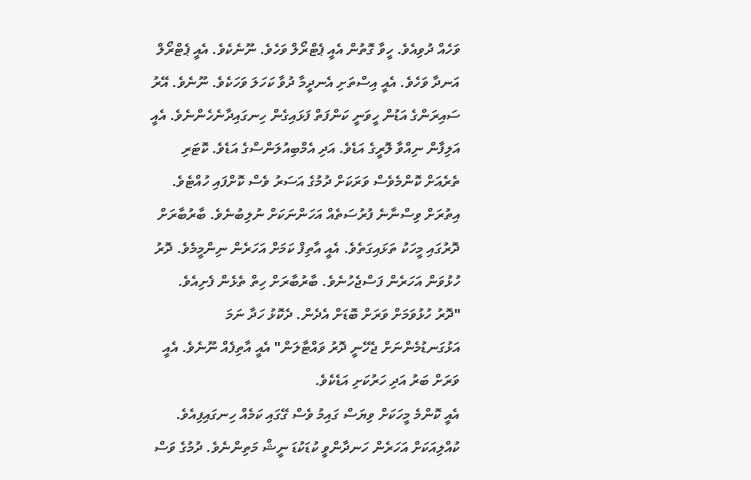ވަހެއް ދުވިއެވެ. ހީވާ ގޮތުން އެއީ ޕެޓްރޯލް ވަހެވެ. ނޫނެކެވެ. އެއީ ޕެޓްރޯލް އަނދާ ވަހެވެ. އެއީ އިސްތަށި އެނދީމާ ދުވާ ކަހަލަ ވަހަކެވެ. ނޫނެވެ. އޭރު ސައިރަންގެ އަޑުން ހީވަނީ ކަންފަތް ފަޅައިގެން ހިނގައިދާނެހެންނެވެ. އެއީ އަލިފާން ނިއްވާ ލޮރީގެ އަޑެވެ. އަދި އެމްބިއުލަންސްގެ އަޑެވެ. ކޮޓަރި ތެރެއަށް ކޮންމެވެސް ވަރަކަށް ދުމުގެ އަސަރު ވެސް ކޮށްފައި ހުއްޓެވެ.
އިތުރަށް ވިސްނާނެ ފުރުސަތެއް އަހަންނަކަށް ނުލިބުނެވެ. ބާރުބާރަށް ދޮރުގައި މީހަކު ތަޅައިގަތެވެ. އެއީ އާތިފް ކަމަށް އަހަރެން ނިންމީމެވެ. ދޮރު ހުޅުވަން އަހަރެން ފަސްޖެހުނެވެ. ބާރުބާރަށް ހިތް ތެޅެން ފެށިއެވެ.
"ދޮރު ހުޅުވަމަށް ވަރަށް ބޮޑަށް އެދެން. ދެކޮޅު ހަދާ ނަމަ އަޅުގަނޑުމެންނަށް ޖެހޭނީ ދޮރު ވައްޓާލަން" އެއީ އާތިފެއް ނޫނެވެ. އެއީ ވަރަށް ބަރު އަދި ހަރުކަށި އަޑެކެވެ.
އެއީ ކޮންމެ މީހަކަށް ވިޔަސް ގައިމު ވެސް ގޭގައި ކަމެއް ހިނގައިފިއެވެ. ކުއްލިއަކަށް އަހަރެން ހަނދާންވީ ކުޑަކުޑަ ނީޝް މަތިންނެވެ. ދުމުގެ ވަސް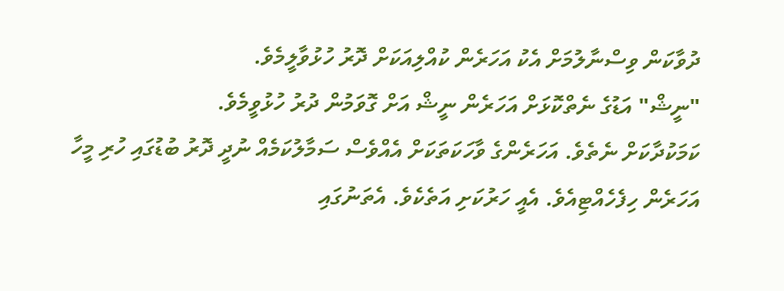ދުވާކަން ވިސްނާލުމަށް އެކު އަހަރެން ކުއްލިއަކަށް ދޮރު ހުޅުވާލީމެވެ.
"ނީޝް" އަޑުގެ ނެތްކޮޅަށް އަހަރެން ނީޝް އަށް ގޮވަމުން ދުރު ހުޅުވީމެވެ.
ކަމަކުދާކަށް ނެތެވެ. އަހަރެންގެ ވާހަކަތަކަށް އެއްވެސް ސަމާލުކަމެއް ނުދީ ދޮރު ބުޑުގައި ހުރި މީހާ އަހަރެން ހިފެހެއްޓިއެވެ. އެއީ ހަރުކަށި އަތެކެވެ. އެތަނުގައި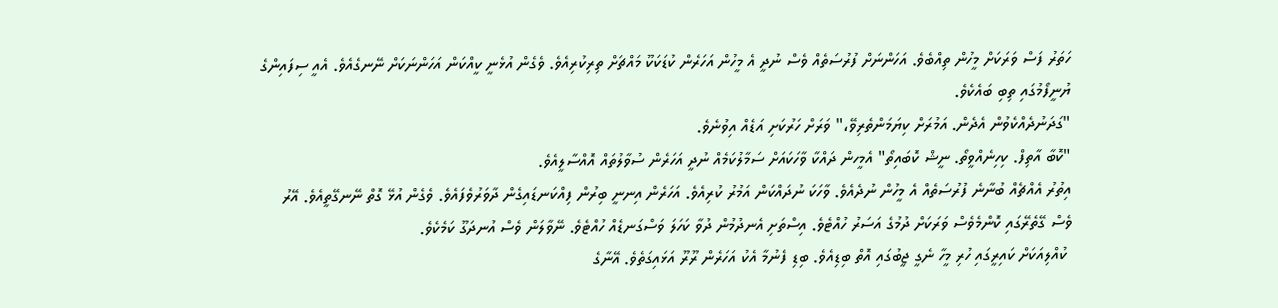ހަތަރު ފަސް ވަރަކަށް މީހުން ތިއްބެވެ. އަހަންނަށް ފުރުސަތެއް ވެސް ނުދީ އެ މީހުން އަހަރެން ކުޑަކަކޫ މައްޗަށް ތިރިކުރިއެވެ. ވެގެން އުޅެނީ ކީއްކަން އަހަންނަކަށް ނޭނގެއެވެ. އެއީ ސިފައިންގެ ޔުނީފޯމުގައި ތިބި ބައެކެވެ.
"ގަދަނުދެއްކެވުން އެދެން. އަމުރަށް ކިޔަމަންތެރިވޭ،" ވަރަށް ހަރުކަށި އަޑެއް އިވުނެވެ.
"ކޮބާ އާތިފް. ކިހިނެއްވީތޯ. ނީޝް ކޮބައިތޯ" އެމީހން ދައްކާ ވާހަކައަށް ސަމާލުކަމެއް ނުދީ އަހަރެން ސުވާލުތައް އޮއްސާލީއެވެ.
އިތުރު އެއްޗެއް ބުނާނެ ފުރުސަތެއް އެ މީހުން ނުދެއެވެ. ވާހަކަ ނުދައްކަން އަމުރު ކުރިއެވެ. އަހަރެން އިނނީ ބިރުން ފިއްކަނޑައިގެން ދާވަރުވެފައެވެ. ވެގެން އުޅޭ ގޮތް ނޭނގޭތީއެވެ. އޭރު ވެސް ގޭތެރޭގައި ކޮންމެވެސް ވަރަކަށް ދުމުގެ އަސަރު ހުއްޓެވެ. އިސްތަށި އެނދުމުން ދުވާ ކަހަލަ ވަސްގަނޑެއް ހުއްޓެވެ. ނޭވާލަން ވެސް އުނދަގޫ ކަމެކެވެ.
 ކުއްލިއަކަށް ކައިރީގައި ހުރި މީހާ ނެގީ ޖީބުގައި އޮތް ބިޑިއެވެ. ބިޑި ފެނުމާ އެކު އަހަރެން ރޫރޫ އަޅައިގަތެވެ. އޭނާގެ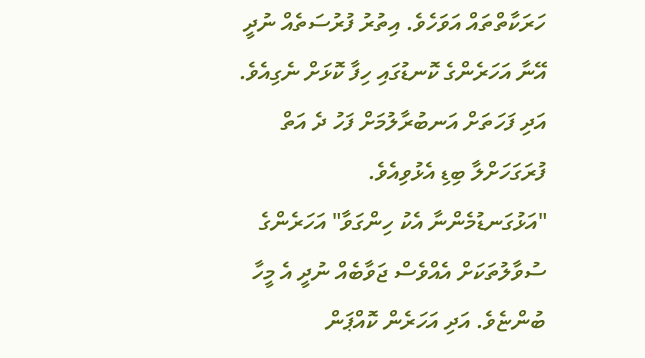ހަރަކާތްތައް އަވަހެވެ. އިތުރު ފުރުސަތެއް ނުދީ އޭނާ އަހަރެންގެ ކޮނޑުގައި ހިފާ ކޮޅަށް ނެގިއެވެ. އަދި ފަހަތަށް އަނބުރާލުމަށް ފަހު ދެ އަތް ފުރަގަހަށްލާ ބިޑި އެޅުވިއެވެ.
"އަޅުގަނޑުމެންނާ އެކު ހިންގަވާ" އަހަރެންގެ ސުވާލުތަކަށް އެއްވެސް ޖަވާބެއް ނުދީ އެ މީހާ ބުންޏެވެ. އަދި އަހަރެން ކޮއްޕަން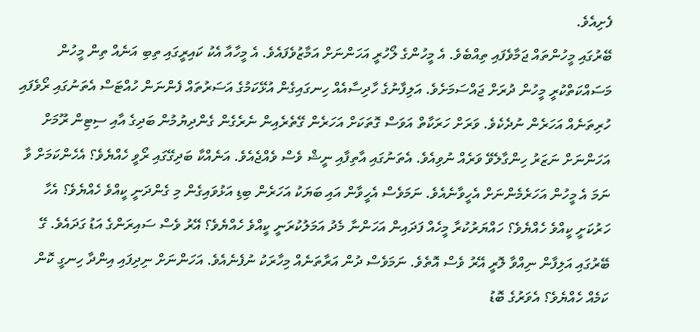ފެށިއެވެ.
ބޭރުގައި މީހުންތައް ޖަމާވެފައި ތިއްބެވެ. އެ މީހުންގެ ލޯހުރީ އަހަންނަށް އަމާޒުވެފައެވެ. އެ މީހާއާ އެކު ކައިރީގައި ތިބި އަނެއް ތިން މީހުން މަސައްކަތްކުރީ މީހުން ދުރަށް ޖައްސަމަށެވެ. އަލިފާނުގެ ހާދިސާއެއް ހިނގައިގެން އުޅޭކަމުގެ އަސަރުތައް ފެންނަން ހުއްޓަސް އެތަނުގައި ރޯވެފައި ހުރިތަނެއް އަހަރެން ނުދެކެވެ. ވަރަށް ހަރަކާތް އަވަސް ގޮތަކަށް އަހަރެން ގޭތެރެއިން ނެރެގެން ގެންދިޔުމުން ބަދިގެ އާއި ސިޓިން ރޫމަށް އަހަންނަށް ނަޒަރު ހިންގާލެވޭ ވަރެއް ނުވިއެވެ. އެތަނުގައި އާތިފާއި ނީޝް ވެސް ވެއްޖެއެވެ. އަނެއްކާ ބަދިގޭގައި ރޯވީ ހެއްޔެވެ؟ އެހެންކަމަށް ވާ ނަމަ އެ މީހުން އަހަރެމެންނަށް އެހީވާނެއެވެ. ނަމަވެސް އެހީވާން އައި ބަޔަކު އަހަރެން ބިޑި އަޅުވައިގެން މި ގެންދަނީ ކީއްވެ ހެއްޔެވެ؟ އެހާ ހަރުކަށީ ކީއްވެ ހެއްޔެވެ؟ ހައްޔަރުކުރާ މީހެއް ފަދައިން އަހަންނާ މެދު އަމަލުކުރަނީ ކީއްވެ ހެއްޔެވެ؟ އޭރު ވެސް ސައިރަންގެ އަޑު ގަދައެވެ. ގޭ ބޭރުގައި އަލިފާން ނިއްވާ ލޮރީ އޭރު ވެސް އޮތެވެ. ނަމަވެސް ދުން އަރާތަނެއް މިހާރަކު ނުފެނެއެވެ. އަހަންނަށް ނިދިފައި އިންދާ ހިނގީ ކޮން ކަމެއް ހެއްޔެވެ؟ އެވަރުގެ ބޮޑު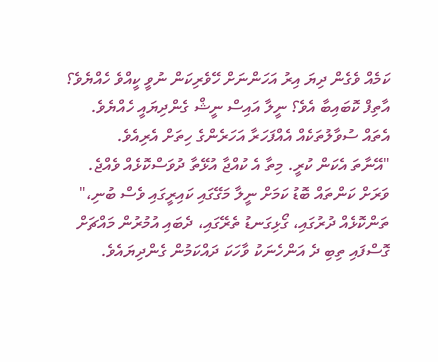ކަމެއް ވެގެން ދިޔަ އިރު އަހަންނަށް ހޭވެރިކަން ނުވީ ކީއްވެ ހެއްޔެވެ؟ އާތިފް ކޮބައިބާ އެވެ؟ ނީލާ އައިސް ނީޝް ގެންދިޔައީ ހެއްޔެވެ. އެތައް ސުވާލުތަކެއް އެއްފަހަރާ އަހަރެންގެ ހިތަށް އެރިއެވެ.
"އޭނާތަ އެކަން ކުރީ. މިތާ އެ ކުއްޖާ އުޅޭތާ ދުވަސްކޮޅެއް ވެއްޖެ. ވަރަށް ކަންތައް ބޮޑު ކަމަށް ނީލާ މަގޭގައި ކައިރީގައި ވެސް ބުނި،" ތަންކޮޅެއް ދުރުގައި، ގޯޅިގަނޑު ތެރޭގައި، ދެބައި އުމުރުން މައްޗަށް ގޮސްފައި ތިބި ދެ އަންހެނަކު ވާހަކަ ދައްކަމުން ގެންދިޔައެވެ.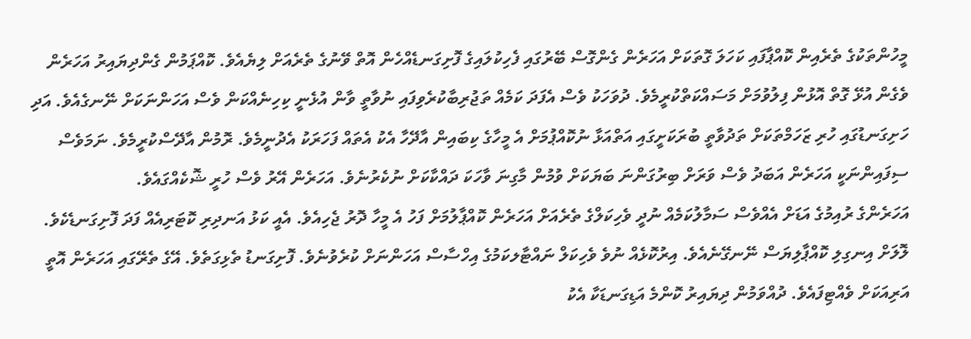މީހުންތަކުގެ ތެރެއިން ކޮއްޕާފައި ކަހަލަ ގޮތަކަށް އަހަރެން ގެންގޮސް ބޭރުގައި ފެހިކުލައިގެ ފޮށިގަނޑެއްހެން އޮތް ވޭނުގެ ތެރެއަށް ލިޔެއެވެ. ކޮއްޕަމުން ގެންދިޔައިރު އަހަރެން ވެގެން އުޅޭ ގޮތް އޮޅުން ފިލުވުމަށް މަސައްކަތްކުރީމެވެ. ދުވަހަކު ވެސް އެފަދަ ކަމެއް ތަޖުރިބާކުރެވިފައި ނުވާތީ ވާން އުޅެނީ ކިހިނެއްކަން ވެސް އަހަންނަކަށް ނޭނގެއެވެ. އަދި ހަށިގަނޑުގައި ހުރި ޒަހަމްތަކަށް ތަދުވާތީ ބުރަކަށީގައި އަތްއަޅާ ނުކޮއްޕުމަށް އެ މީހާގެ ކިބައިން އާދޭހާ އެކު އެތައް ފަހަރަކު އެދުނީމެވެ. ރޮމުން އާދޭސްކުރީމެވެ. ނަމަވެސް ސިފައިންނަކީ އަހަރެން އަބަދު ވެސް ވަރަށް ބިރުގަންނަ ބަޔަކަށް ވުމުން މާގިނަ ވާހަކަ ދައްކާކަށް ނުކެރުނެވެ. އަހަރެން އޭރު ވެސް ހުރީ ޝޮކެއްގައެވެ.
އަހަރެންގެ ރުއިމުގެ އަޑަށް އެއްވެސް ސަމާލުކަމެއް ނުދީ ވެހިކަލްގެ ތެރެއަށް އަހަރެން ކޮއްޕާލުމަށް ފަހު އެ މީހާ ދޮރު ޖެހިއެވެ. އެއީ ކަޅު އަނދިރި ކޮޓަރިއެއް ފަދަ ފޮށިގަނޑެކެވެ. ލޮލަށް އިނގިލި ކޮއްޕާލިޔަސް ނޭނގޭނެއެވެ. އިރުކޮޅެއް ނުވެ ވެހިކަލް ނައްޓާލކަމުގެ އިހްސާސް އަހަންނަށް ކުރެވުނެވެ. ފޮށިގަނޑު ތެޅިގަތެވެ. އޭގެ ތެރޭގައި އަހަރެން އޮތީ އަރިއަކަށް ވެއްޓިފައެވެ. ދުއްވަމުން ދިޔައިރު ކޮންމެ އަޑިގަނޑަކާ އެކު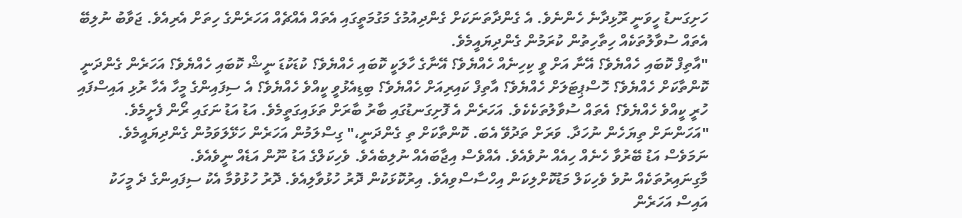ހަށިގަނޑު ހީވަނީ ރޫޅިދާނެ ހެންނެވެ. އެ ގެންދާތަނަކަށް ގެންދިއުމުގެ މަގުމަތީގައި އެތައް އެއްޗެއް އަހަރެންގެ ހިތަށް އެރިއެވެ. ޖަވާބު ނުލިބޭ އެތައް ސުވާލުތަކެއް ހިތާހިތުން ކުރަމުން ގެންދިޔައީމެވެ.
"އާތިފް ކޮބައި ހެއްޔެވެ؟ އޭނާ އަށް ވީ ކިހިނެއް ހެއްޔެވެ؟ އޭނާގެ ހާލަކީ ކޮބައި ހެއްޔެވެ؟ ކުޑަކުޑަ ނީޝް ކޮބައި ހެއްޔެވެ؟ އަހަރެން ގެންދަނީ ކޮންތާކަށް ހެއްޔެވެ؟ ހޮސްޕިޓަލަށް ހެއްޔެވެ؟ އާތިފް ކައިރިއަށް ހެއްޔެވެ؟ ބިޑިއެޅުވީ ކީއްވެ ހެއްޔެވެ؟ އެ ސިފައިންގެ މީހާ އެހާ ރުޅި އައިސްފައި ހުރީ ކީއްވެ ހެއްޔެވެ؟ އެތައް ސުވާލުތަކެކެވެ. އަހަރެން އެ ފޮށިގަނޑުގައި ބާރު ބާރަށް ތަޅައިގަތީމެވެ. އަޑު އަޑު ނަގައި ރޯން ފެށީމެވެ.
"އަހަންނަށް ތިޔަހެން ނުހަދާ. ވަރަށް ތަދުވޭ އެބަ. ކޮންތާކަށް ތި ގެންދަނީ،" ގިސްލަމުން އަހަރެން ހަޅޭލަވަމުން ގެންދިޔައީމެވެ.
ނަމަވެސް އަޑު ބޭރުވާ ހެނެއް ހިއެއް ނުވެއެވެ. އެއްވެސް އިޖާބައެއް ނުލިބެއެވެ. ވެހިކަލްގެ އަޑު ނޫން އަޑެއް ނީވެއެވެ.
މާގިނައިރުތަކެއް ނުވެ ވެހިކަލް މަޑުކޮށްލިކަން އިހްސާސްވިއެވެ. އިރުކޮޅަކުން ދޮރު ހުޅުވާލިއެވެ. ދޮރު ހުޅުވުމާ އެކު ސިފައިންގެ ދެ މީހަކު އައިސް އަހަރެން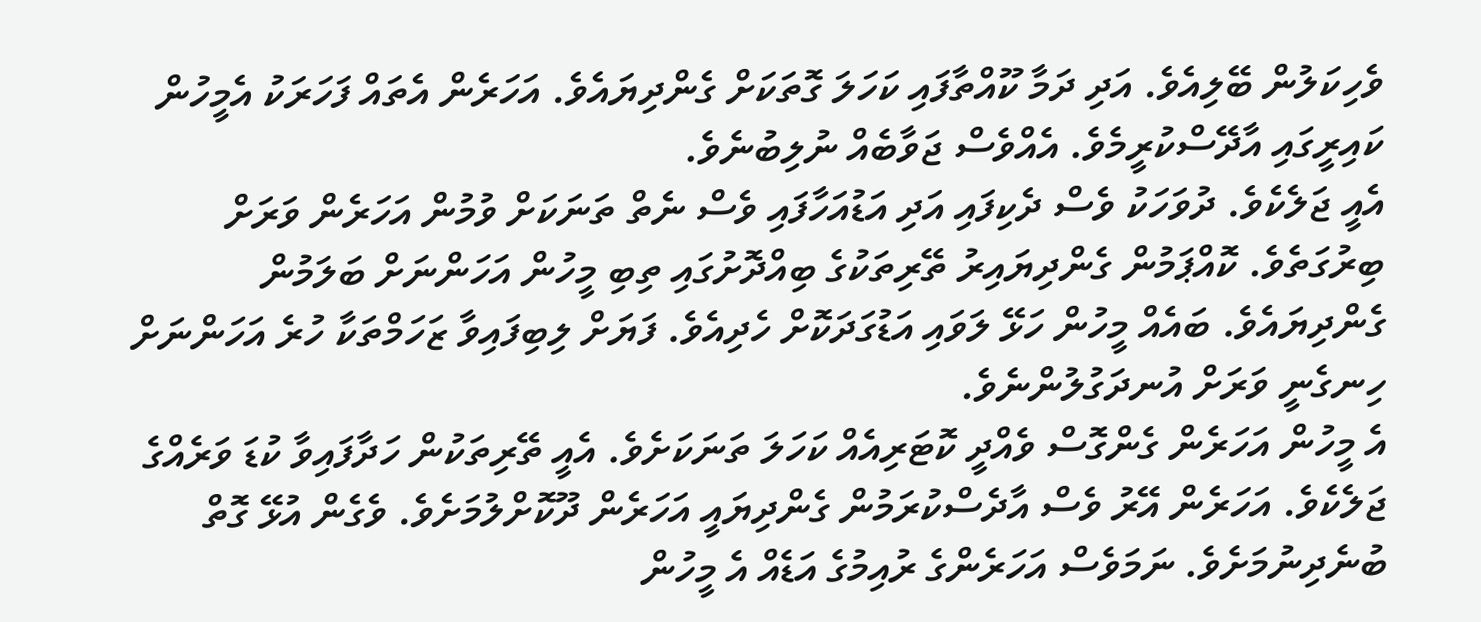ވެހިކަލުން ބޭލިއެވެ. އަދި ދަމާ ކޫއްތާފައި ކަހަލަ ގޮތަކަށް ގެންދިޔައެވެ. އަހަރެން އެތައް ފަހަރަކު އެމީހުން ކައިރީގައި އާދޭސްކުރީމެވެ. އެއްވެސް ޖަވާބެއް ނުލިބުނެވެ.
އެއީ ޖަލެކެވެ. ދުވަހަކު ވެސް ދެކިފައި އަދި އަޑުއަހާފައި ވެސް ނެތް ތަނަކަށް ވުމުން އަހަރެން ވަރަށް ބިރުގަތެވެ. ކޮއްޕަމުން ގެންދިޔައިރު ތޭރިތަކުގެ ބިއްދޮށުގައި ތިބި މީހުން އަހަންނަށް ބަލަމުން ގެންދިޔައެވެ. ބައެއް މީހުން ހަޅޭ ލަވައި އަޑުގަދަކޮށް ހެދިއެވެ. ފަޔަށް ލިބިފައިވާ ޒަހަމްތަކާ ހުރެ އަހަންނަށް ހިނގެނީ ވަރަށް އުނދަގުލުންނެވެ.
އެ މީހުން އަހަރެން ގެންގޮސް ވެއްދީ ކޮޓަރިއެއް ކަހަލަ ތަނަކަށެވެ. އެއީ ތޭރިތަކުން ހަދާފައިވާ ކުޑަ ވަރެއްގެ ޖަލެކެވެ. އަހަރެން އޭރު ވެސް އާދެސްކުރަމުން ގެންދިޔައީ އަހަރެން ދޫކޮށްލުމަށެވެ. ވެގެން އުޅޭ ގޮތް ބުނެދިނުމަށެވެ. ނަމަވެސް އަހަރެންގެ ރުއިމުގެ އަޑެއް އެ މީހުން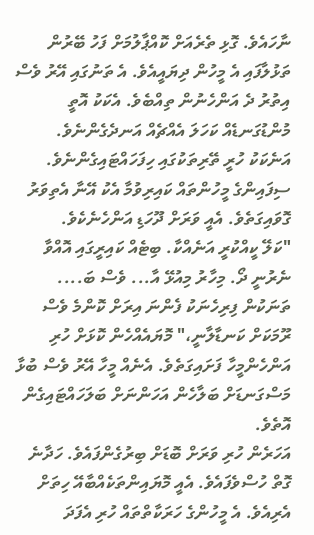ނާހައެވެ. ގޮޅި ތެރެއަށް ކޮއްޕާލުމަށް ފަހު ބޭރުން ތަޅުލާފައި އެ މީހުން ދިޔައީއެވެ. އެ ތަނުގައި އޭރު ވެސް އިތުރު ދެ އަންހެނުން ތިއްބެވެ. އެކަކު އޮތީ މުންޑުގަނޑެއް ކަހަލަ އެއްޗެއް އަނދެގެންނެވެ. އަނެކަކު ހުރީ ތޭރިތަކުގައި ހިފަހައްޓައިގެންނެވެ. ސިފައިންގެ މީހުންތައް ކައިރިވުމާ އެކު އޭނާ އެތިވަރު ގޮވައިގަތެވެ. އެއީ ވަރަށް ދޫހަޑި އަންހެނެކެވެ.
"ކަލޭ ކީއްކުރީ އަނެއްކާ. ބިޓެއް ކައިރީގައި އޮއްވާ ނެރުނީ ދޯ. މިހާރު މިއުޅޭ އާ... ވެސް ބަ.... ތަނަކުން ފިރިހެނަކު ފެންނަ އިރަށް ކޮންމެ ވެސް ރޫމަކަށް ކަނޑާލާނީ،" މޮޔައެއްހެން ކޮޅަށް ހުރި އަންހެންމީހާ ފަށައިގަތެވެ. އެނެއް މީހާ އޭރު ވެސް ބުޅާ މަސްގަނޑަށް ބަލާހެން އަހަންނަށް ބަލަހައްޓައިގެން އޮތެވެ.
އަހަރެން ހުރި ވަރަށް ބޮޑަށް ބިރުގެންފައެވެ. ހަދާނެ ގޮތް ހުސްވެފައެވެ. އެއީ މޮޔައިންތަކެއްބާއޭ ހިތަށް އެރިއެވެ. އެ މީހުންގެ ހަރަކާތްތައް ހުރި އެފަދަ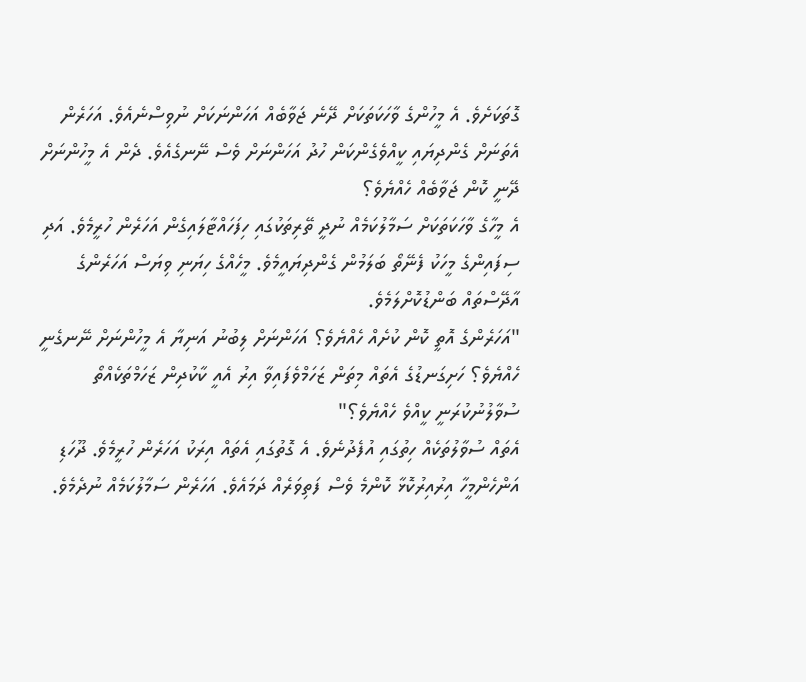ގޮތަކަށެވެ. އެ މީހުންގެ ވާހަކަތަކަށް ދޭނެ ޖަވާބެއް އަހަންނަކަށް ނުވިސްނެއެވެ. އަހަރެން އެތަނަށް ގެންދިޔައި ކީއްވެގެންކަން ހުދު އަހަންނަށް ވެސް ނޭނގެއެވެ. ދެން އެ މީހުންނަށް ދޭނީ ކޮން ޖަވާބެއް ހެއްޔެވެ؟
އެ މީހާގެ ވާހަކަތަކަށް ސަމާލުކަމެއް ނުދީ ތޭރިތަކުގައި ހިފަހައްޓާލައިގެން އަހަރެން ހުރީމެވެ. އަދި ސިފައިންގެ މީހަކު ފެނޭތޯ ބަލަމުން ގެންދިޔައީމެވެ. މީހެއްގެ ހިޔަނި ވިޔަސް އަހަރެންގެ އާދޭސްތައް ބަންޑުކޮށްލަމެވެ.
"އަހަރެންގެ އޮތީ ކޮން ކުށެއް ހެއްޔެވެ؟ އަހަންނަށް ލިބުނު އަނިޔާ އެ މީހުންނަށް ނޭނގެނީ ހެއްޔެވެ؟ ހަށިގަނޑުގެ އެތައް މިތަން ޒަހަމްވެފައިވާ އިރު އެއީ ކާކުދިން ޒަހަމްތަކެއްތޯ ސުވާލުނުކުރަނީ ކީއްވެ ހެއްޔެވެ؟"
އެތައް ސުވާލުތަކެއް ހިތުގައި އުފެދުނެވެ. އެ ގޮތުގައި އެތައް އިރަކު އަހަރެން ހުރީމެވެ. ދޫހަޑި އަންހެންމީހާ އިރުއިރުކޮޅާ ކޮންމެ ވެސް ފަތިވަރެއް ދަމައެވެ. އަހަރެން ސަމާލުކަމެއް ނުދެމެވެ.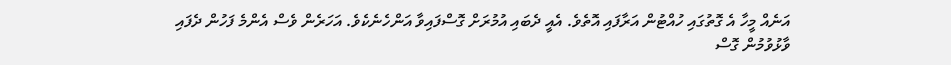އަނެއް މީހާ އެ ގޮތުގައި ހުއްޓުން އަރާފައި އޮތެވެ. އެއީ ދެބައި އުމުރަށް ގޮސްފައިވާ އަންހެނެކެވެ. އަހަރެން ވެސް އެންމެ ފަހުން ދެފައި ވާޅުވުމުން ގޮސް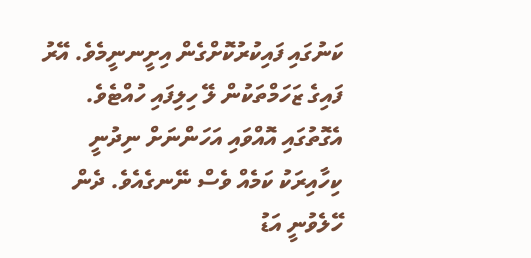ކަނުގައި ފައިކުރުކޮށްގެން އިށީނނީމެވެ. އޭރު ފައިގެ ޒަހަމްތަކުން ލޭ ހިލިފައި ހުއްޓެވެ.
އެގޮތުގައި އޮއްވައި އަހަންނަށް ނިދުނީ ކިހާއިރަކު ކަމެއް ވެސް ނޭނގެއެވެ. ދެން ހޭލެވުނީ އަޑު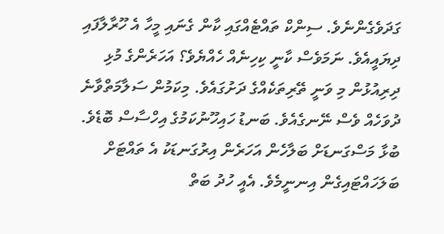ގަދަވެގެންނެވެ. ސިންކް ތައްޓެއްގައި ކާން ގެނައި މީހާ އެ ހޫރާލާފައި ދިޔައީއެވެ. ނަމަވެސް ކާނީ ކިހިނެއް ހެއްޔެވެ؟ އަހަރެންގެ މުޅި ދިރިއުޅުން މި ވަނީ ތޭރިތަކެއްގެ ދަށުގައެވެ. މިކަމުން ސަލާމަތްވާނެ ދުވަހެއް ވެސް ނޭނގެއެވެ. ބަނޑު ހައިހޫނުކަމުގެ އިހްސާސް ބޮޑެވެ. ބުޅާ މަސްގަނޑަށް ބަލާހެން އަހަރެން އިރުގަނޑަކު އެ ތައްޓަށް ބަލަހައްޓައިގެން އިނނީމެވެ. އެއީ ހުދު ބަތް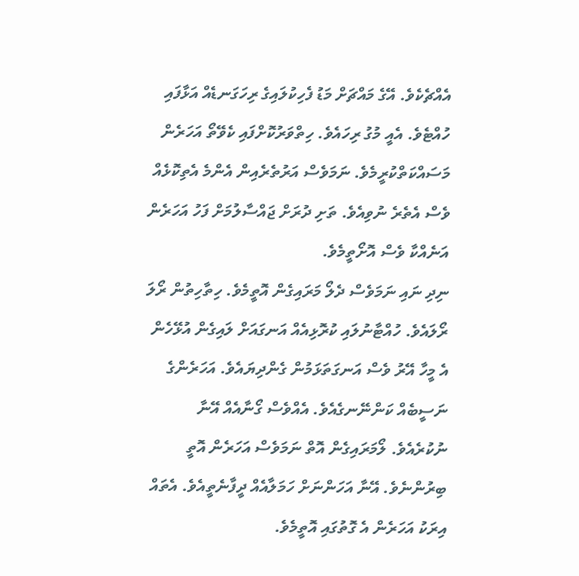އެއްޗެކެވެ. އޭގެ މައްޗަށް މަޑު ފެހިކުލައިގެ ރިހަގަނޑެއް އަޅާފައި ހުއްޓެވެ. އެއީ މުގު ރިހައެވެ. ހިތްވަރުކޮށްފައި ކެވޭތޯ އަހަރެން މަސައްކަތްކުރީމެވެ. ނަމަވެސް އަރުތެރެއިން އެންމެ އެތިކޮޅެއް ވެސް އެތެރެ ނުވިއެވެ. ތަށި ދުރަށް ޖައްސާލުމަށް ފަހު އަހަރެން އަނެއްކާ ވެސް އޮށޯތީމެވެ.
ނިދި ނައި ނަމަވެސް ދެލޯ މަރައިގެން އޮތީމެވެ. ހިތާހިތުން ރޯލަ ރޯލައެވެ. ހުއްޓާނުލައި ކުރޮޅިއެއް އަނގައަށް ލައިގެން އުޅޭހެން އެ މީހާ އޭރު ވެސް އަނގަތަޅަމުން ގެންދިޔައެވެ. އަހަރެންގެ ނަސީބެއް ކަންނޭނގެއެވެ. އެއްވެސް ގޯނާއެއް އޭނާ ނުކުރެއެވެ. ލޯމަރައިގެން އޮތް ނަމަވެސް އަހަރެން އޮތީ ބިރުންނެވެ. އޭނާ އަހަންނަށް ހަމަލާއެއް ދީފާނެތީއެވެ. އެތައް އިރަކު އަހަރެން އެ ގޮތުގައި އޮތީމެވެ.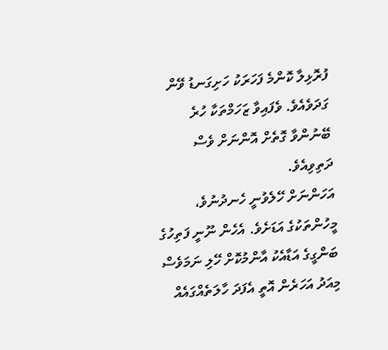ފުރޮޅިލާ ކޮންމެ ފަހަރަކު ހަށިގަނޑު ވޭން ގަދަވެއެވެ. ވެފައިވާ ޒަހަމްތަކާ ހުރެ ބޭނުންވާ ގޮތެށް އޮންނަށް ވެސް ދަތިވިއެވެ.
އަހަންނަށް ހޭލެވުނީ ހެނދުނުވެ، މީހުންތަކުގެ އަޑަށެވެ. އެހެން ނޫނީ ފަތިހުގެ ބަންގީގެ އަޑާއެކު އާންމުކޮށް ހޭލި ނަމަވެސް މިއަދު އަހަރެން އޮތީ އެފަދަ ހާލަތެއްގައެއް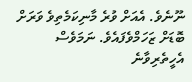ނޫނެވެ. އެއަށް ވުރެ މާނިކަމެތިވެ ވަރަށް ބޮޑަށް ޒަހަމްވެފައެވެ. ނަމަވެސް އެހީތެރިވާނެ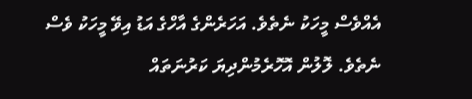އެއްވެސް މީހަކު ނެތެވެ. އަހަރެންގެ އާހްގެ އަޑު އިވޭ މީހަކު ވެސް ނެތެވެ. ލޮލުން އޮހޮރެމުންދިޔަ ކަރުނަތައް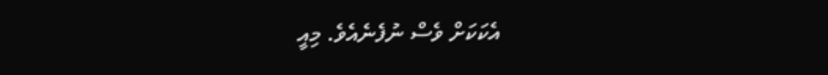އެކަކަށް ވެސް ނުފެނެއެވެ. މިއީ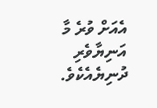އެއަށް ވުރެ މާ އަނިޔާވެރި ދުނިޔެއެކެވެ.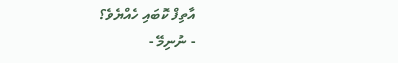އާތިފް ކޮބައި ހެއްޔެވެ؟
- ނުނިމޭ -